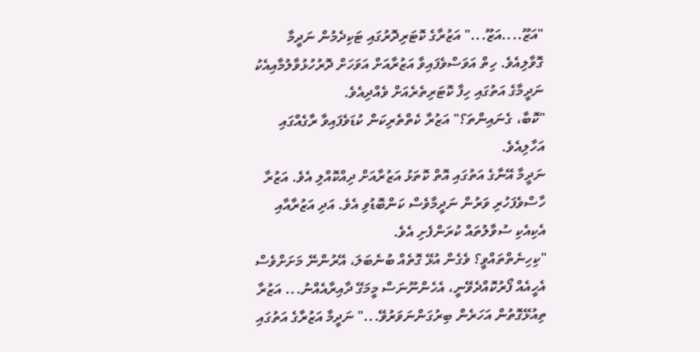"އަޒޫ....އަޒޫ..." އަޒުރާގެ ކޮޓަރިދޮރުގައި ޓަކިދެމުން ނަދީމާ ގޮވާލިއެވެ. ހިތް އަވަސްވެފައިވާ އަޒުރާއަށް އަވަހަށް ދޮރުހުޅުވާލުމާއިއެކު ނަދީމާގެ އަތުގައި ހިފާ ކޮޓަރިތެރެއަށް ވެއްދިއެވެ.
"ކޮބާ، ގެނައިންތަ؟" އަޒުރާ ކެތްތެރިކަން ކުޑަވެފައިވާ ރާގެއްގައި އަހާލިއެވެ.
ނަދީމާ އޭނާގެ އަތުގައި އޮތް ކޮތަޅު އަޒުރާއަށް ދިއްކޮއްލި އެވެ. އަޒުރާ ހާސްވެފަހުރި ވަރުން ނަދީމާވެސް ކަންބޮޑުވި އެވެ. އަދި އަޒުރާއާއި އެކިއެކި ސުވާލުތައް ކުރަންފެށި އެވެ.
"ކިހިނެތްތައްވީ؟ ވެގެން އުޅޭ ގޮތެއް ބުނެބަލަ، އޭރުންނޭ މަށަށްވެސް އެހީއެއް ފޯރުކޮއްދެވޭނީ، އެހެންނޫނަސް މީމަގޭ ދާއިރާއެއްނު... އަޒުރާ ތިއުޅޭގޮތުން އަހަރެން ބިރުގަންނަވަރުވޭ..." ނަދީމާ އަޒުރާގެ އަތުގައި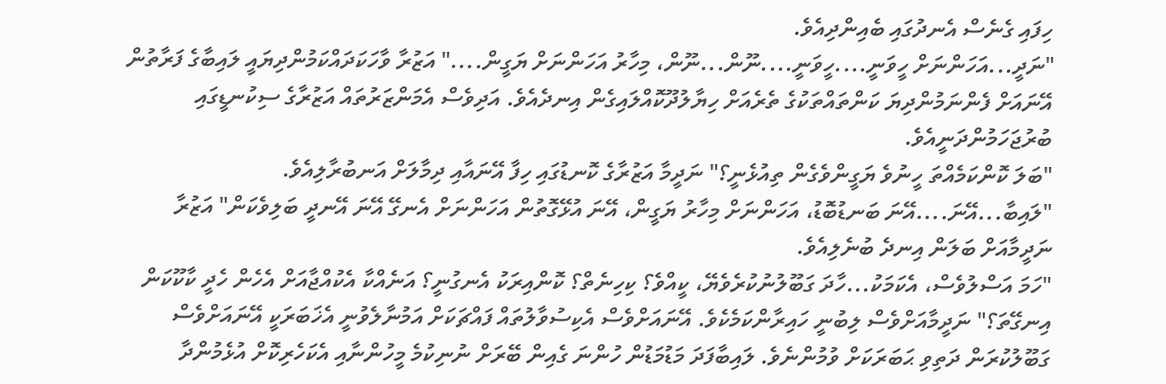ހިފައި ގެނެސް އެނދުގައި ބެއިންދިއެވެ.
"ނަދީ...އަހަންނަށް ހީވަނީ....ހީވަނީ....ނޫން...ނޫން، މިހާރު އަހަންނަށް ޔަގީން...." އަޒުރާ ވާހަކަދައްކަމުންދިޔައީ ލައިބާގެ ފަރާތުން އޭނައަށް ފެންނަމުންދިޔަ ކަންތައްތަކުގެ ތެރެއަށް ހިޔާލުދޫކޮއްލައިގެން އިނދެއެވެ. އަދިވެސް އެމަންޒަރުތައް އަޒުރާގެ ސިކުނޑީގައި ބުރުޖަހަމުންދަނީއެވެ.
"ބަލަ ކޮންކަމެއްތަ ހީނުވެ ޔަގީންވެގެން ތިއުޅެނީ؟" ނަދީމާ އަޒުރާގެ ކޮނޑުގައި ހިފާ އޭނައާއި ދިމާލަށް އަނބުރާލިއެވެ.
"ލައިބާ...އޭނަ....އޭނަ ބަނޑުބޮޑު، އަހަންނަށް މިހާރު ޔަގީން، އޭނަ އުޅޭގޮތުން އަހަންނަށް އެނގޭ އޭނަ އޭނދީ ބަލިވެކަން" އަޒުރާ ނަދީމާއަށް ބަލަން އިނދެ ބުނެލިއެވެ.
"ހަމަ އަސްލުވެސް، އެކަމަކު...ހާދަ ގަބޫލުނުކުރެވެޔޭ، ކީއްވެ؟ ކިހިނެތް؟ ކޮންއިރަކު އެނގުނީ؟ އަނެއްކާ އެކުއްޖާއަށް އެހެން ހެދީ ކާކޫކަން އިނގޭތަ؟" ނަދީމާއަށްވެސް ލިބުނީ ހައިރާންކަމެކެވެ. އޭނައަށްވެސް އެކިސުވާލުތައް ފައްޗަކަށް އަމުނާލެވުނީ އެޚަބަރަކީ އޭނައަށްވެސް ގަބޫލުކުރަން ދަތިވި ޙަބަރަކަށް ވުމުންނެވެ. ލައިބާފަދަ މަޑުމަޑުން ހުންނަ ގެއިން ބޭރަށް ނުނިކުމެ މީހުންނާއި އެކަހެރިކޮށް އުޅެމުންދާ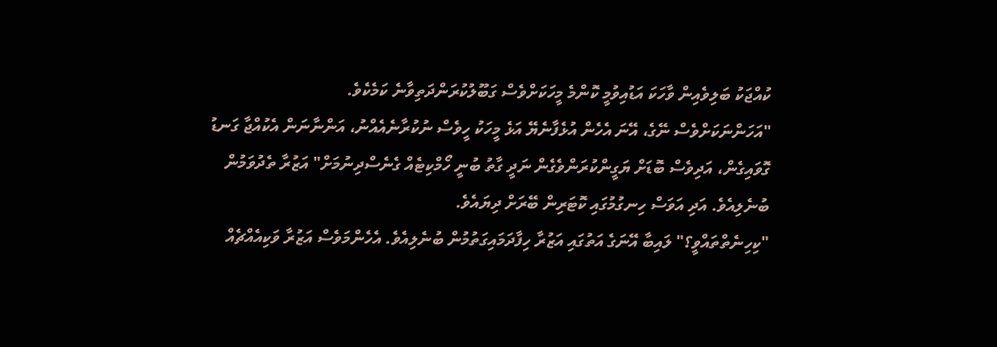ކުއްޖަކު ބަލިވެއިން ވާހަކަ އަޑުއިވުމީ ކޮންމެ މީހަކަށްވެސް ގަބޫލުކުރަންދަތިވާނެ ކަމެކެވެ.
"އަހަންނަކަށްވެސް ނޭގެ، އޭނަ އެހެން އުޅެފާނެޔޭ އަޅެ މީހަކު ހީވެސް ނުކުރާނެއެއްނު، އަންނާނަން އެކުއްޖާ ގަނޑު ގޮވައިގެން، އަދިވެސް ބޮޑަށް ޔަގީންކުރަންވެގެން ނަދީ ގާތު ބުނީ ހޯމްކިޓެއް ގެނެސްދިނުމަށް" އަޒުރާ ތެދުވަމުން ބުނެލިއެވެ. އަދި އަވަސް ހިނގުމުގައި ކޮޓަރިން ބޭރަށް ދިޔައެވެ.
"ކިހިނެތްތައްވީ؟" ލައިބާ އޭނަގެ އަތުގައި އަޒުރާ ހިފާދަމައިގަތުމުން ބުނެލިއެވެ. އެހެންމަވެސް އަޒުރާ ވަކިއެއްޗެއް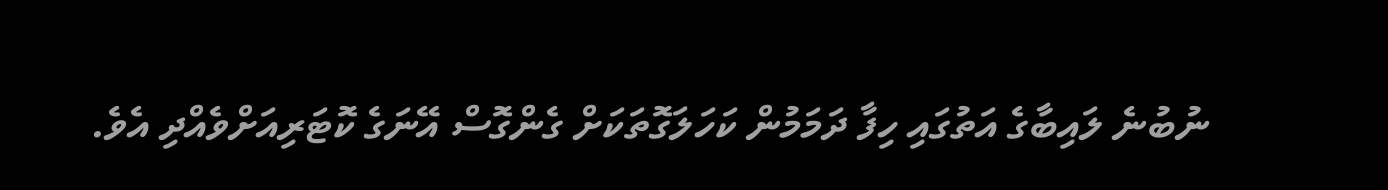ނުބުނެ ލައިބާގެ އަތުގައި ހިފާ ދަމަމުން ކަހަލަގޮތަކަށް ގެންގޮސް އޭނަގެ ކޮޓަރިއަށްވެއްދި އެވެ.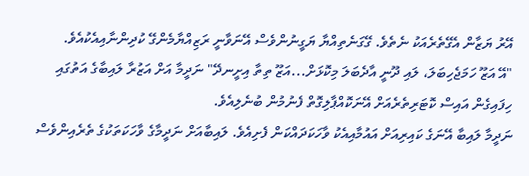އޭރު ޔަޒާން އެގޭތެރެއަކު ނެތެވެ. ގޭގަނެތިއްޔާ ޔަގީނުންވެސް އޭނަވާނީ ރަޒިއްޔާމެންގޭ ކުދިންނާއިއެކުއެވެ.
"އޭ އަޒޫ ހަމަޖެހިބަލަ، ލައި ދޫނީ އާދެބަލަ މިކޮޅަށް...އަޒޫ ތިތާ އިށީނދޭ" ނަދީމާ އަށް އަޒުރާ ލައިބާގެ އަތުގައި ހިފައިގެން އައިސް ކޮޓަރިތެރެއަށް އޭނަކޮއްޕާލިގޮތް ފެނުމުން ބުނެލިއެވެ.
ނަދީމާ ލައިބާ އޭނަގެ ކައިރިއަށް އައުމާއިއެކު ވާހަކަދައްކަން ފެށިއެވެ. ލައިބާއަށް ނަދީމާގެ ވާހަކަތަކުގެ ތެރެއިންވެސް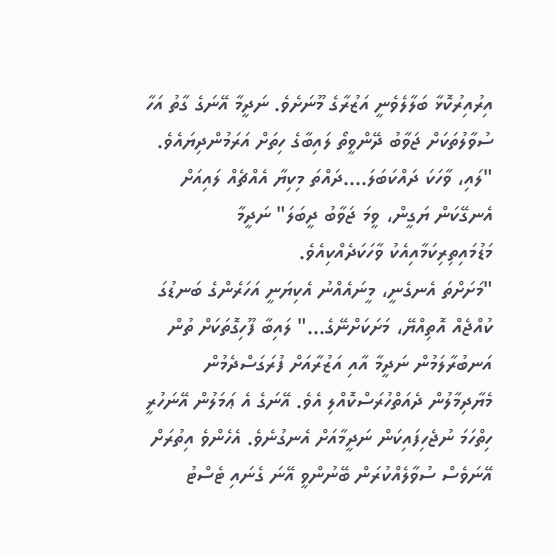އިރުއިރުކޮޅާ ބަލާލެވެނީ އަޒުރާގެ މޫނަށެވެ. ނަދީމާ އޭނަގެ ގާތު އަހާ ސުވާލުތަކަށް ޖަވާބު ދޭންވީތޯ ލައިބާގެ ހިތަށް އަރަމުންދިޔައެވެ.
"ލައި، ވާހަކަ ދައްކަބަލަ....ދައްތަ މިކިޔާ އެއްޗެއް ލައިއަށް އެނގޭކަން ޔަގީން، ވީމަ ޖަވާބު ދީބަލަ" ނަދީމާ މަޑުމައިތިރިކަމާއިއެކު ވާހަކަދެއްކިއެވެ.
"މަށަށްތަ އެނގެނީ، މީނައެއްނު އެކިޔަނީ އަހަރެންގެ ބަނޑުގަ ކުއްޖެއް އޮތިއްޔޭ، މަށަކަށްނޭގެ..." ލައިބާ ފޫހިގޮތަކަށް ތުން އަނބުރާލަމުން ނަދީމާ އާއި އަޒުރާއަށް ފުރަގަސްދެމުން މެޔާދިމާލުން ދެއަތްހުރަސްކޮއްލި އެވެ. އޭނަގެ އެ ޢަމަލުން އޭނަހުރީ ހިތްހަމަ ނުޖެހިފައިކަން ނަދީމާއަށް އެނގުނެވެ. އެހެންވެ އިތުރަށް އޭނަވެސް ސުވާލެއްކުރަން ބޭނުންވީ އޭނަ ގެނައި ޓެސްޓު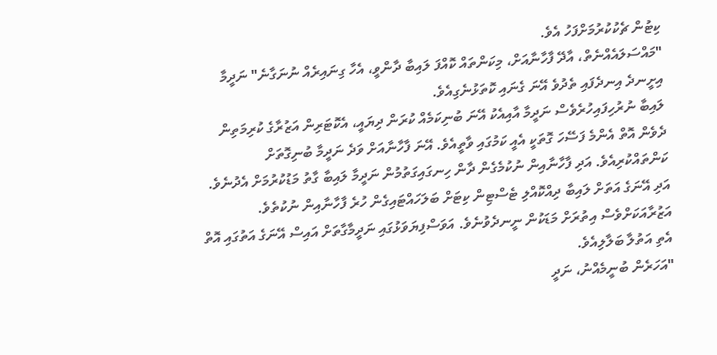ކިޓުން ޗެކުކުރުމަށްފަހު އެވެ.
"މައްސަލައެއްނެތް، އާދޭ ފާހާނާއަށް، މިކަންތައް ކޮއްފަ ލައިބާ ދާންވީ، އެހާ ގިނައިރެއް ނުނަގާނެ" ނަދީމާ އިށީނދެ އިނދެފައި ތެދުވެ އޭނަ ގެނައި ކޮތަޅުނެގިއެވެ.
ލައިބާ ނުރުހިފައިހުރެވެސް ނަދީމާ އާއިއެކު އޭނަ ބުނިކަމެއް ކުރަން ދިޔައީ، އެކޮޓަރިން އަޒުރާގެ ކުރިމަތިން ދެވެން އޮތް އެންމެ ފަސޭހަ ގޮތަކީ އެއީ ކަމުގައި ވާތީއެވެ. އޭނަ ފާހާނާއަށް ވަދެ ނަދީމާ ބުނިގޮތަށް ކަންތައްކުރިއެވެ. އަދި ފާހާނާއިން ނުކުމެގެން ދާން ހިނގައިގަތުމުން ނަދީމާ ލައިބާ ގާތު މަޑުކުރުމަށް އެދުނެވެ. އަދި އޭނަގެ އަތަށް ލައިބާ ދިއްކޮއްލި ޓެސްޓިން ކިޓަށް ބަލަހައްޓައިގެން ހުރެ ފާހާނާއިން ނުކުތެވެ. އަޒުރާއަކަށްވެސް އިތުރަށް މަޑަކުން ނީނދެވުނެވެ. އަވަސްފިޔަވަޅުގައި ނަދީމާގާތަށް އައިސް އޭނަގެ އަތުގައި އޮތް އެތި އަތުލާ ބަލާލިއެވެ.
"އަހަރެން ބުނީމެއްނު، ނަދީ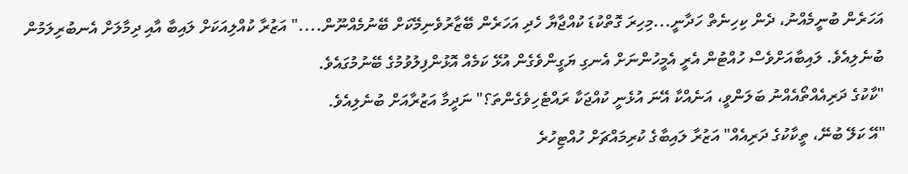އަހަރެން ބުނީމެއްނު، ދެން ކިހިނެތް ހަދާނީ...މިހިރަ ގޮތްކުޑަ ކުއްޖާޔާ ހެދި އަހަރެން ބޭޒާރުވެނިމޭކަށް ބޭނުމެއްނޫން...." އަޒުރާ ކުއްލިއަކަށް ލައިބާ އާއި ދިމާލަށް އެނބުރިލަމުން ބުނެލިއެވެ. ލައިބާއަށްވެސް ހުއްޓުން އެރީ އެމީހުންނަށް އެނގި ޔަގީންވެގެން އުޅޭ ކަމެއް އޮޅުންފިލުވުމުގެ ބޭނުމުގައެވެ.
"ކާކުގެ ދަރިއެއްތޯއެއްނު ބަލަންވީ، އަނެއްކާ އޭނަ އުޅެނީ ކުއްޖަކާ ރައްޓެހިވެގެންތަ؟" ނަދީމާ އަޒުރާއަށް ބުނެލިއެވެ.
"އޭ ކަލޭ ބުނޭ، ތީކާކުގެ ދަރިއެއް" އަޒުރާ ލައިބާގެ ކުރިމައްޗަށް ހުއްޓިހުރެ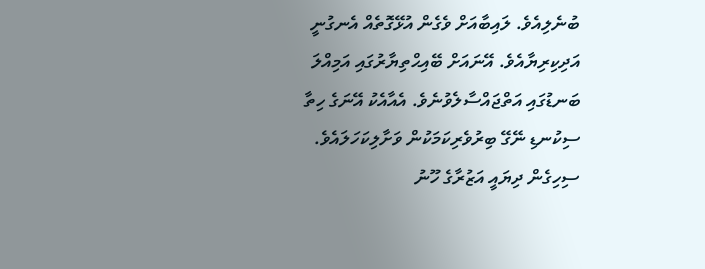ބުނެލިއެވެ. ލައިބާއަށް ވެގެން އުޅޭގޮތެއް އެނގުނީ އަދިކިރިޔާއެވެ. އޭނައަށް ބޭއިޙްތިޔާރުގައި އަމިއްލަ ބަނޑުގައި އަތްޖައްސާލެވުނެވެ. އެއާއެކު އޭނަގެ ހިތާ ސިކުނޑި ނޭގޭ ބިރުވެރިކަމަކުން ވަށާލިކަހަލައެވެ. ސިހިގެން ދިޔައީ އަޒުރާގެ ހޫނު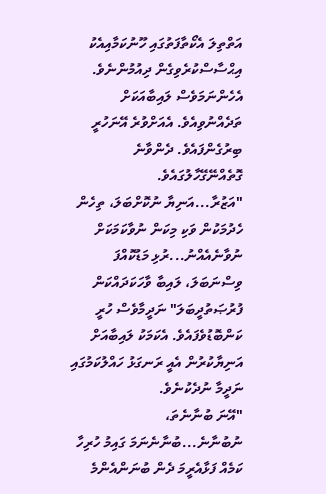އަތްތިލަ އެކޯތާފަތުގައި ހޫނުކަމާއިއެކު އިޙްސާސްކުރެވިގެން ދިއުމުންނެވެ. އެހެންނަމަވެސް ލައިބާއަކަށް ތަދެއްނުވިއެވެ. އެއަށްވުރެ އޭނަހުރީ ބިރުގެންފައެވެ. ދެންވާނެ ގޮތެއްނޭގޭހާލުގައެވެ.
"އަޒުރާ...އަނިޔާ ނުކޮށްބަލަ، ތިހެން ހެދުމަކުން ވަކި މިކަން ނުވާކަމަކަށް ނުވާނެއެއްނު...ރުޅި މަޑުކޮއްފަ ވިސްނަބަލަ، ލައިބާ ވާހަކަދައްކަން ފުރުޞަތުދީބަލަ" ނަދީމާވެސް ހުރީ ކަންބޮޑުވެފައެވެ. އެކަމަކު ލައިބާއަށް އަނިޔާކުރުން އެއީ ރަނގަޅު ހައްލުކަމުގައި ނަދީމާ ނުދެކުނެވެ.
"އޭނަ ބުނާނެތަ، ނުބުނާނެ...ބުނާނެނަމަ ގައިމު ހުރިހާ ކަމެއް ފަޅާއެރީމަ ދެން ބުނަންއެންމެ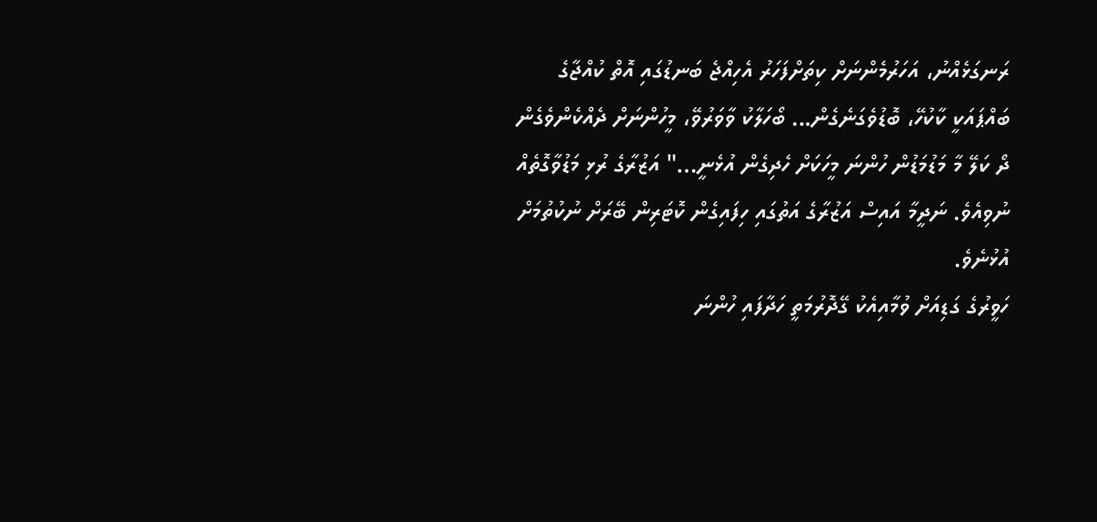ރަނގަޅެއްނު، އަހަރުމެންނަށް ކިތަށްފަހަރު އެހިއްޖެ ބަނޑުގައި އޮތް ކުއްޖާގެ ބައްޕައަކީ ކާކުހޭ، ބޮޑުވެގަނެގެން... ބޯހަލާކު ވާވަރުވޭ، މީހުންނަށް ދެއްކެންވެގެން ދޯ ކަލޭ މާ މަޑުމަޑުން ހުންނަ މީހަކަށް ހެދިގެން އުޅެނީ..." އަޒުރާގެ ރުޅި މަޑުވާގޮތެއް ނުވިއެވެ. ނަދީމާ އައިސް އަޒުރާގެ އަތުގައި ހިފައިގެން ކޮޓަރިން ބޭރަށް ނުކުތުމަށް އުޅުނެވެ.
ހަވީރުގެ ގަޑިއަށް ވުމާއިއެކު ގޭދޮރުމަތީ ހަދާފައި ހުންނަ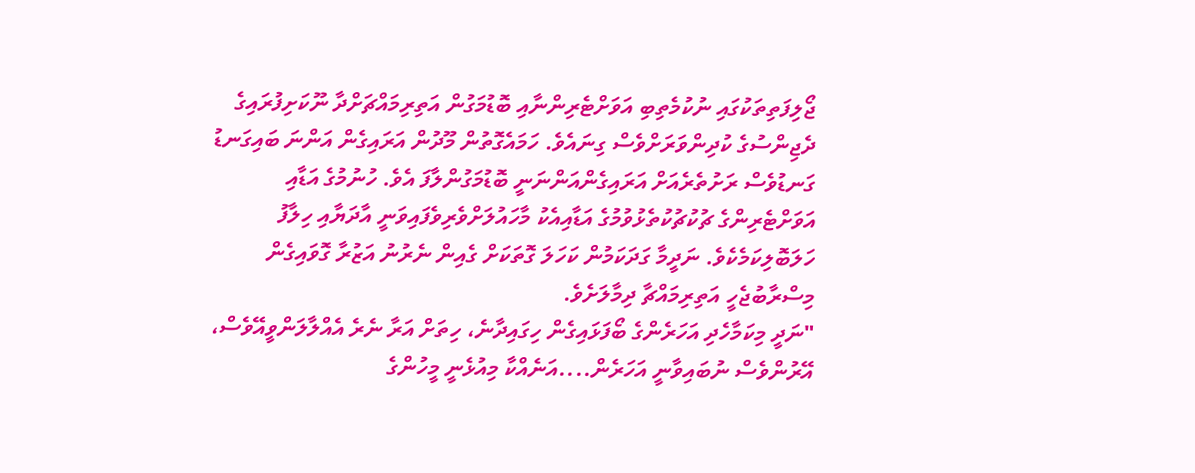ޖޯލިފަތިތަކުގައި ނުކުމެތިބި އަވަށްޓެރިންނާއި ބޮޑުމަގުން އަތިރިމައްޗަށްދާ ނޫކަށިފުރައިގެ ދެޖިންސުގެ ކުދިންވަރަށްވެސް ގިނައެވެ. ހަމައެގޮތުން މޫދުން އަރައިގެން އަންނަ ބައިގަނޑު ގަނޑުވެސް ރަށުތެރެއަށް އަރައިގެންއަންނަނީ ބޮޑުމަގުންލާފަ އެވެ. ހުނުމުގެ އަޑާއި އަވަށްޓެރިންގެ ޗުކުޗުކުތެޅުވުމުގެ އަޑާއިއެކު މާހައުލަށްވެރިވެފައިވަނީ އާދަޔާއި ހިލާފު ހަލަބޮލިކަމެކެވެ. ނަދީމާ ގަދަކަމުން ކަހަލަ ގޮތަކަށް ގެއިން ނެރުނު އަޒުރާ ގޮވައިގެން މިސްރާބުޖެހީ އަތިރިމައްޗާ ދިމާލަށެވެ.
"ނަދީ މިކަމާހެދި އަހަރެންގެ ބޯފަޅައިގެން ހިގައިދާނެ، ހިތަށް އަރާ ނެރެ އެއްލާލަންވީއޭވެސް، އޭރުންވެސް ނުބައިވާނީ އަހަރެން....އަނެއްކާ މިއުޅެނީ މީހުންގެ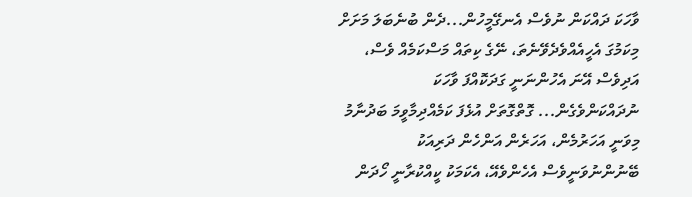ވާހަކަ ދައްކަން ނުވެސް އެނގޭމީހުން...ދެން ބުނެބަލަ މަށަށް މިކަމުގަ އެހީއެއްވެދެވޭނެތަ، ނޭގެ ކިތައް މަސްކަމެއް ވެސް، އަދިވެސް އޭނަ އެހުންނަނީ ގަދަކޮއްފަ ވާހަކަ ނުދައްކަންވެގެން... ގޮތްގޮތަށް އުޅެފަ ކަމެއްދިމާވީމަ ބަދުނާމު މިވަނީ އަހަރުމެން، އަހަރެން އަންހެން ދަރިއަކު ބޭނުންނުވަނީވެސް އެހެންވެއޭ، އެކަމަކު ކީއްކުރާނީ ހޯދަން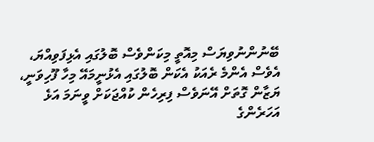ބޭނުންނުވިޔަސް މިއޮތީ މިކަންވެސް ބޮލުގައި އެޅިފަވިއްޔަ، އެވެސް އެންމެ ރެއަކު އެކަން ބޮލުގައި އެޅުނީމައޭ މިހާ ފޫހިވަނީ، ޔަޒާން ގޮތަށް އޭނަވެސް ފިރިހެން ކުއްޖަކަށް ވީނަމަ އަޅެ އަހަރެންގެ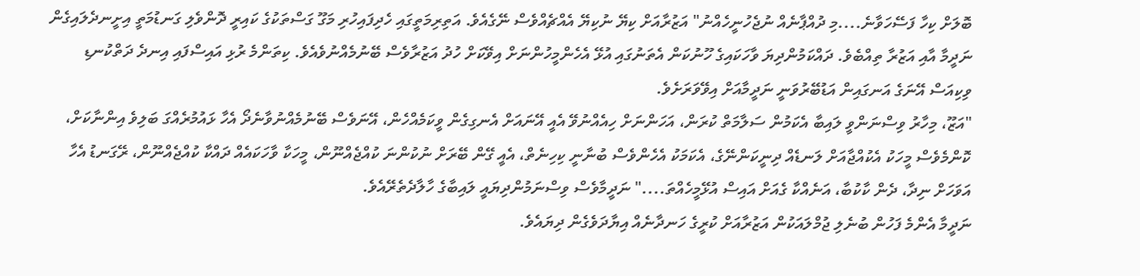ބޮލަށް ކިހާ ފަސޭހަވާނެ....މި ދުއްޕާނެއް ނުޖެހުނީހެއްނު" އަޒުރާއަށް ކިޔޭ ނުކިޔޭ އެއްޗެއްވެސް ނޭގެއެވެ. އަތިރިމަތީގައި ހެދިފައިހުރި މަގޫ ގަސްތަކުގެ ކައިރީ ދޮންވެލި ގަނޑުމަތީ އިށީނދެލައިގެން ނަދީމާ އާއި އަޒުރާ ތިއްބެވެ. ދައްކަމުންދިޔަ ވާހަކައިގެ ހޫނުކަން އެތަނުގައި އުޅޭ އެހެންމީހުންނަށް އިވޭކަށް ހުދު އަޒުރާވެސް ބޭނުމެއްނުވެއެވެ. ކިތަންމެ ރުޅި އައިސްފައި އިނދެ ދަތްކުނޑި ވިކިއަސް އޭނަގެ އަނގައިން އަޑުބޭރުވަނީ ނަދީމާއަށް އިވޭވަރަށެވެ.
"އަޒޫ، މިހާރު ވިސްނަންވީ ލައިބާ އެކަމުން ސަލާމަތް ކުރަން، އަހަންނަށް ހިއެއްނުވޭ އެއީ އޭނައަށް އެނގިގެން ވީކަމެއްހެން، އޭނަވެސް ބޭނުމެއްނުވާނެދޯ އެހާ ޅައުމުރެއްގަ ބަލިވެ އިންނާކަށް، ކޮންމެވެސް މީހަކު އެކުއްޖާއަށް ލަނޑެއް ދިނީކަންނޭގެ، އެކަމަކު އެހެންވެސް ބުނާނީ ކިހިނެތް، އެއީ ގޭން ބޭރަށް ނުކުންނަ ކުއްޖެއްނޫން، މީހަކާ ވާހަކައެއް ދައްކާ ކުއްޖެއްނޫން، ރޭގަނޑު އެހާ އަވަހަށް ނިދާ، ދެން ކާކުބާ، އަނެއްކާ ގެއަށް އައިސް އުޅޭމީހެއްތަ...." ނަދީމާވެސް ވިސްނަމުންދިޔައީ ލައިބާގެ ހާލާދެތެރޭއެވެ.
ނަދީމާ އެންމެ ފަހުން ބުނެލި ޖުމްލައަކުން އަޒުރާއަށް ކުރީގެ ހަނދާނެއް އިޔާދަވެގެން ދިޔައެވެ.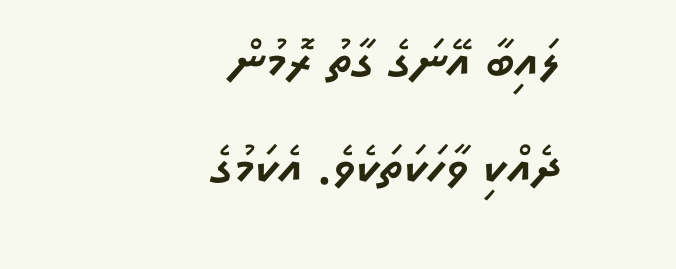ލައިބާ އޭނަގެ ގާތު ރޮމުން ދެއްކި ވާހަކަތަކެވެ. އެކަމުގެ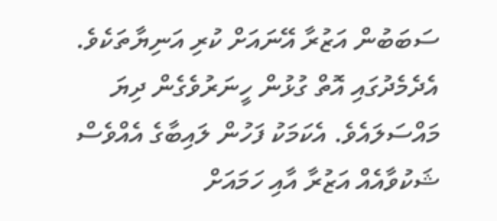ސަބަބުން އަޒުރާ އޭނައަށް ކުރި އަނިޔާތަކެވެ. އެދެމެދުގައި އޮތް ގުޅުން ހީނަރުވެގެން ދިޔަ މައްސަލައެވެ. އެކަމަކު ފަހުން ލައިބާގެ އެއްވެސް ޝަކުވާއެއް އަޒުރާ އާއި ހަމައަށް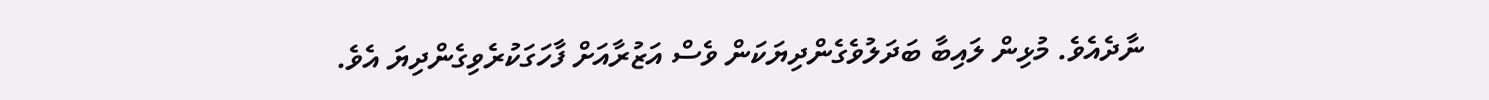ނާދެއެވެ. މުޅިން ލައިބާ ބަދަލުވެގެންދިޔަކަން ވެސް އަޒުރާއަށް ފާހަގަކުރެވިގެންދިޔަ އެވެ.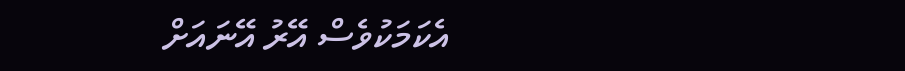އެކަމަކުވެސް އޭރު އޭނައަށް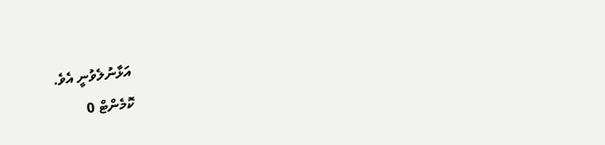އަޅާނުލެވުނީ އެވެ.
ކޮމެންޓް 0